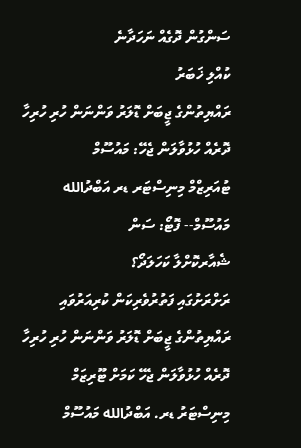ސަންގުން ދޮގެއް ނަހަދާނެ
ކުއްލި ޚަބަރު
ރައްޔިތުންގެ ޖީބަށް ޑޮލަރު ވަންނަން ހުރި ހުރިހާ ދޮރެއް ހުޅުވާލަން ޖެހޭ: މައުސޫމް
ޓުއަރިޒްމް މިނިސްޓަރ ޑރ އަބްދުالله މައުސޫމް-- ފޮޓޯ: ސަން
ޝެއާރކޮށްލާ ކަހަލަދޯ؟
ރަށްރަށުގައި ފަތުރުވެރިކަން ކުރިއަރުވައި ރައްޔިތުންގެ ޖީބަށް ޑޮލަރު ވަންނަން ހުރި ހުރިހާ ދޮރެއް ހުޅުވާލަން ޖެހޭ ކަމަށް ޓޫރިޒަމް މިނިސްޓަރު ޑރ. އަބްދުالله މައުސޫމް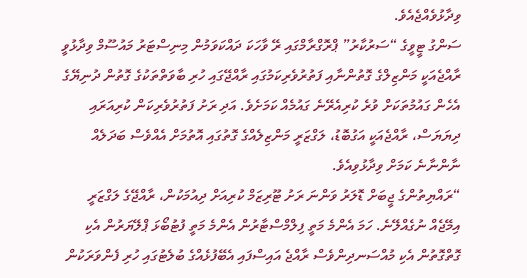ވިދާޅުވެއްޖެއެވެ.
ސަންގު ޓީވީގެ “ސަރުކާރު” ޕްރޮގްރާމްގައި ރޭ ވާހަކަ ދައްކަވަމުން މިނިސްޓަރު މައުސޫމް ވިދާޅުވީ ރާއްޖެއަކީ މަންޒިލްގެ ގޮތުންނާއި ފަތުރުވެރިކަމުގައި ރާއްޖޭގައި ހުރި ބާވަތްތަކުގެ ގޮތުން ދުނިޔޭގެ އެހެން ގައުމުތަކަށް ވުރެ ކުރިއެރޭނެ ގައުމެއް ކަމަށެވެ. އަދި ރަށު ފަތުރުވެރިކަން ކުރިއަރައި ދިޔަޔަސް، ރާއްޖެއަކީ އަގުބޮޑު، ލަގްޒަރީ މަންޒިލެއްގެ ގޮތުގައި އޮތުމަށް އެއްވެސް ބަދަލެއް ނާންނާނެ ކަމަށް ވިދާޅުވިއެވެ.
“ރައްޔިތުންގެ ޖީބަށް ޑޮލަރު ވަންނަ ރަށު ޓޫރިޒަމް ކުރިއަށް ދިއުމަކުން، ރާއްޖޭގެ ލަގްޒަރީ އިމޭޖެއް ނުގެއްލޭނެ. ހަމަ އެންމެ މަތީ ފިލްމްސްޓާރުން އެންމެ މަތީ ފުޓުބޯޅަ ޕްލޭޔަރުން އެކި ގޮތްގޮތުން އެކި މުއްސަނދިންވެސް ރާއްޖެ އައިސްފައި އެބޭފުޅެއްގެ ބުލެޓުގައި ހުރި ފެންވަރަކުން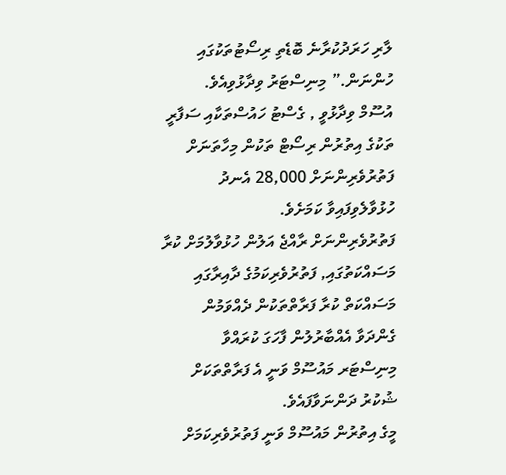ލާރި ހަރަދުކުރާނެ ބޮޑެތި ރިސޯޓުތަކުގައި ހުންނަން.” މިނިސްޓަރު ވިދާޅުވިއެވެ.
އުސޫމް ވިދާޅުވީ , ގެސްޓު ހައުސްތަކާއި ސަފާރީ ތަކުގެ އިތުރުން ރިސޯޓް ތަކުން މިހާތަނަށް ފަތުރުވެރިންނަށް 28,000 އެނދު ހުޅުވާލެވިފައިވާ ކަމަށެވެ.
ފަތުރުވެރިންނަށް ރާއްޖެ އަލުން ހުޅުވާލުމަށް ކުރާ މަސައްކަތުގައި, ފަތުރުވެރިކަމުގެ ދާއިރާގައި މަސައްކަތް ކުރާ ފަރާތްތަކުން ދެއްވަމުން ގެންދަވާ އެއްބާރުލުން ފާހަގަ ކުރައްވާ މިނިސްޓަރ މައުސޫމް ވަނީ އެ ފަރާތްތަކަށް ޝުކުރު ދަންނަވާފައެވެ.
މީގެ އިތުރުން މައުސޫމް ވަނީ ފަތުރުވެރިކަމަށް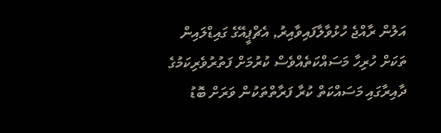އަލުން ރާއްޖެ ހުޅުވާލާފައިވާއިރު, އެޗްޕީއޭގެ ގައިޑްލައިން ތަކަށް ހުރިހާ މަސައްކަތެއްވެސް ކުރުމަށް ފަތުރުވެރިކަމުގެ ދާއިރާގައި މަސައްކަތް ކުރާ ފަރާތްތަކުން ވަރަށް ބޮޑު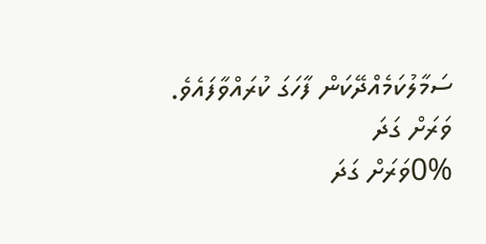ސަމާލުކަމެއްދޭކަން ފާހަގަ ކުރައްވާފައެވެ.
ވަރަށް ގަދަ
0%ވަރަށް ގަދަ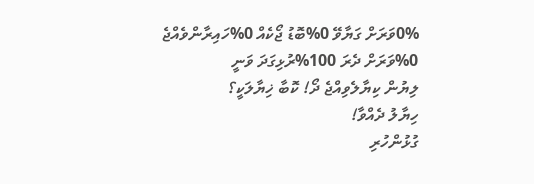0%ވަރަށް ގަޔާވޭ 0%ބޮޑު ޖޯކެއް 0%ހައިރާންވެއްޖެ 0%ވަރަށް ދެރަ 100%ރުޅިގަދަ ވަނީ
ލިޔުން ކިޔާލެވިއްޖެ ދޯ! ކޮބާ ޚިޔާލަކީ؟
ހިޔާލު ދެއްވާ!
ގުޅުންހުރި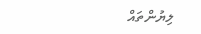ލިޔުންތައް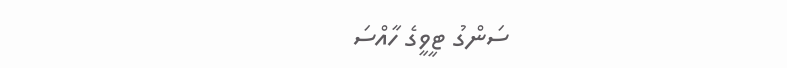ސަންގު ޓީވީގެ ހާއްސަ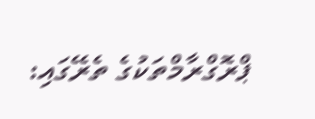ޕްރޮގްރާމްތަކުގެ ތެރޭގައި: